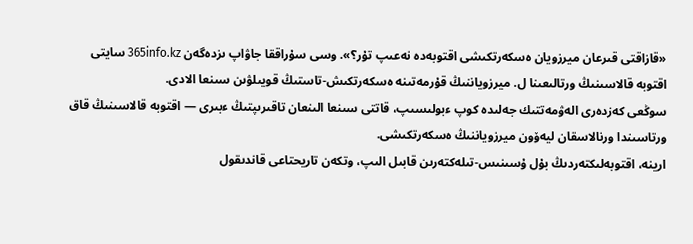«قازاقتى قىرعان ميرزويان ەسكەرتكىشى اقتوبەدە نەعىپ تۇر؟». وسى سۇراققا جاۋاپ ىزدەگەن 365info.kz سايتى اقتوبە قالاسىنىڭ ورتالىعىنا ل. ميرزوياننىڭ قۇرمەتىنە ەسكەرتكىش-تاستىڭ قويىلۋىن سىنعا الادى.
سوڭعى كەزدەرى الەۋمەتتىك جەلىدە كوپ ءبولىسىپ، قاتتى سىنعا الىنعان تاقىرىپتىڭ ءبىرى — اقتوبە قالاسىنىڭ قاق ورتاسىندا ورنالاسقان ليەۆون ميرزوياننىڭ ەسكەرتكىشى.
ارينە، اقتوبەلىكتەردىڭ بۇل ۇسىنىس-تىلەكتەرىن قابىل الىپ، وتكەن تاريحتاعى قاندىقول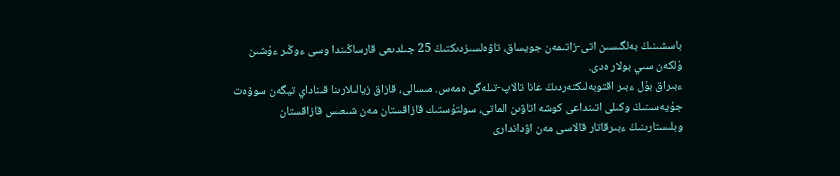باسشىنىڭ بەلگىسىن اتى-زاتىمەن جويساق، تاۋەلسىزدىكتىڭ 25 جىلدىعى قارساڭىندا وسى ءوڭىر ءۇشىن ۇلكەن سىي بولار ەدى.
ءبىراق بۇل ءبىر اقتوبەلىكتەردىڭ عانا تالاپ-تىلەگى ەمەس. مىسالى، قازاق زيالىلارىنا قىناداي تيگەن سوۆەت جۇيەسىنىڭ وكىلى اتىنداعى كوشە اتاۋىن الماتى، سولتۇستىك قازاقستان مەن شىعىس قازاقستان وبلىستارىنىڭ ءبىرقاتار قالاسى مەن اۋداندارى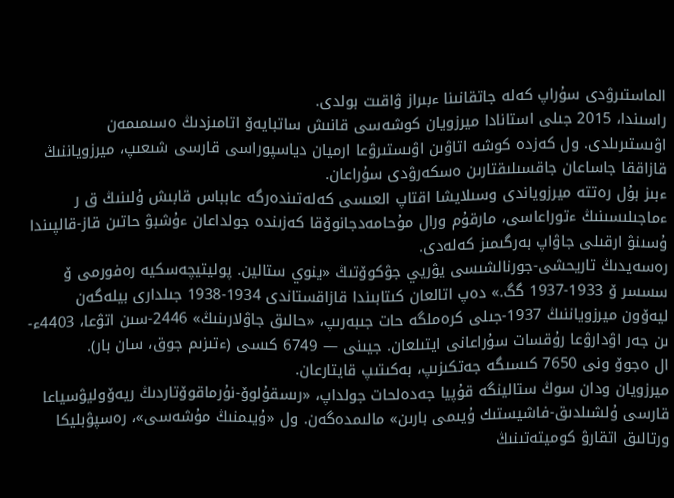الماستىرۋدى سۇراپ كەلە جاتقانىنا ءبىراز ۋاقىت بولدى.
راسىندا، 2015 جىلى استانادا ميرزويان كوشەسى قانىش ساتبايەۆ اتامىزدىڭ ەسىمىمەن اۋىستىرىلدى. ول كەزدە كوشە اتاۋىن اۋىستىرۋعا ارميان دياسپوراسى قارسى شىعىپ، ميرزوياننىڭ قازاققا جاساعان جاقسىلىقتارىن ەسكەرۋدى سۇراعان.
ءبىز بۇل رەتتە ميرزوياندى وسىلايشا اقتاپ العىسى كەلەتىندەرگە عابباس قابىش ۇلىنىڭ ق ر ءماجىلىسىنىڭ ءتوراعاسى، مارقۇم ورال مۇحامەدجانوۆقا كەزىندە جولداعان ءۇشبۋ حاتىن قاز-قالپىندا ۇسىنۋ ارقىلى جاۋاپ بەرگىمىز كەلەدى.
رەسەيدىڭ تاريحشى-جورنالشىسى يۋريي جۋكوۆتىڭ «ينوي ستالين. پوليتيچەسكيە رەفورمى ۆ سسسر ۆ 1933-1937 گگ.» دەپ اتالعان كىتابىندا قازاقستاندى 1934-1938 جىلدارى بيلەگەن ليەۆون ميرزوياننىڭ 1937-جىلى كرەملگە حات جىبەرىپ، «حالىق جاۋلارىنىڭ» 2446-سىن اتۋعا، 4403ء-ىن جەر اۋدارۋعا رۇقسات سۇراعانى ايتىلعان. جيىنى — 6749 كىسى (ءتىزىم جوق، سان بار).
ال ەجوۆ ونى 7650 كىسىگە جەتكىزىپ، بەكىتىپ قايتارعان.
ميرزويان ودان سوڭ ستالينگە قۇپيا جەدەلحات جولداپ، «رىسقۇلوۆ-نۇرماقوۆتاردىڭ ريەۆوليۋسياعا قارسى ۇلشىلدىق-فاشيستىك ۇيىمى بارىن» مالىمدەگەن. ول «ۇيىمنىڭ مۇشەسى»، رەسپۋبليكا ورتالىق اتقارۋ كوميتەتىنىڭ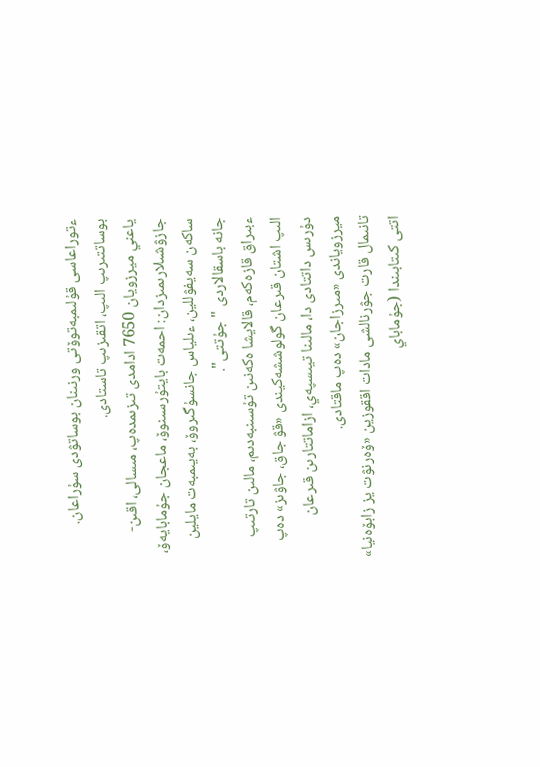ءتوراعاسى قۇلىمبەتوۆتى ورنىنان بوساتۋدى سۇراعان. بوساتتىرىپ الىپ، اتقىزىپ تاستادى.
ياعني ميرزويان 7650 ادامدى تىزىمدەپ، مىسالى، اقىن-جازۋشىلارىمىزدان: احمەت بايتۇرسىنوۆ، ماعجان جۇمابايەۆ، ساكەن سەيفۋللين، ءىلياس جانسۇگىروۆ، بەيىمبەت مايلين جانە باسقالاردى "جۇتتى".
ءبىراق قازەكەم، قالايشا ەكەنىن تۇسىنبەدىم، مالىن تارتىپ الىپ اشتان قىرعان گولوششەكيندى «قۋ جاق، جاۋىز» دەپ دۇرىس داتتادى دا، مالىنا تيىسپەي، ازاماتتارىن قىرعان ميرزوياندى «مىرزاجان» دەپ ماقتادى.
تانىمال قارت جۋرنالشى مادات اققوزين «ۆەرنۋت يز زابۆەنيا» اتتى كىتابىندا (جۇماباي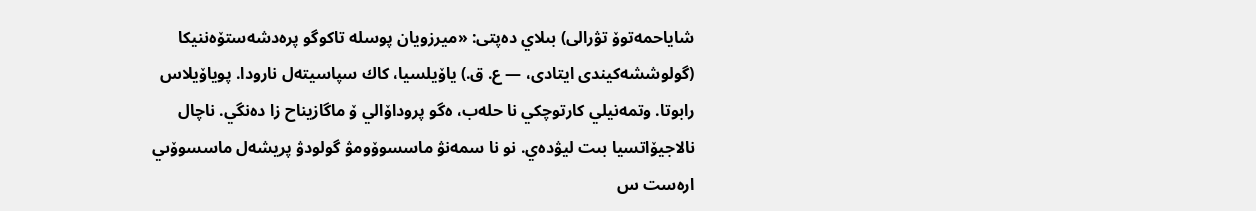شاياحمەتوۆ تۋرالى) بىلاي دەپتى: «ميرزويان پوسلە تاكوگو پرەدشەستۆەننيكا (گولوششەكيندى ايتادى، — ع. ق.) ياۆيلسيا، كاك سپاسيتەل نارودا. پوياۆيلاس رابوتا. وتمەنيلي كارتوچكي نا حلەب، ەگو پروداۆالي ۆ ماگازيناح زا دەنگي. ناچال نالاجيۆاتسيا بىت ليۋدەي. نو نا سمەنۋ ماسسوۆومۋ گولودۋ پريشەل ماسسوۆىي ارەست س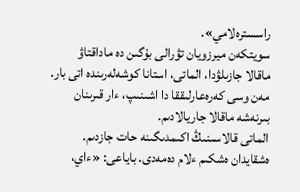راسسترەلامي».
سويتكەن ميرزويان تۋرالى بۇگىن دە ماداقتاۋ ماقالا جازىلۋدا، الماتى، استانا كوشەلەرىندە اتى بار. مەن وسى كەرەعارلىققا دا اشىنىپ، ءار قىرىنان بىرنەشە ماقالا جاريالادىم.
الماتى قالاسىنىڭ اكىمدىگىنە حات جازدىم. ەشقايدان ەشكىم ءلام دەمەدى. باياعى: «ءاي،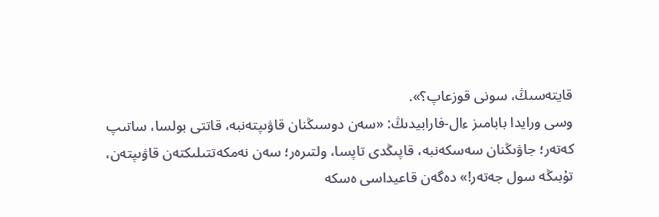قايتەسىڭ، سونى قوزعاپ؟».
وسى ورايدا بابامىز ءال-فارابيدىڭ: «سەن دوسىڭنان قاۋىپتەنبە، قاتتى بولسا، ساتىپ كەتەر؛ جاۋىڭنان سەسكەنبە، قاپىڭدى تاپسا، ولتىرەر؛ سەن نەمكەتتىلىكتەن قاۋىپتەن، تۇبىڭە سول جەتەر!» دەگەن قاعيداسى ەسكە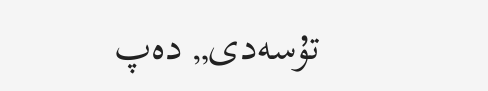تۇسەدى„ دەپ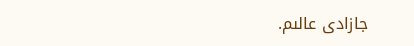جازادى عالىم.